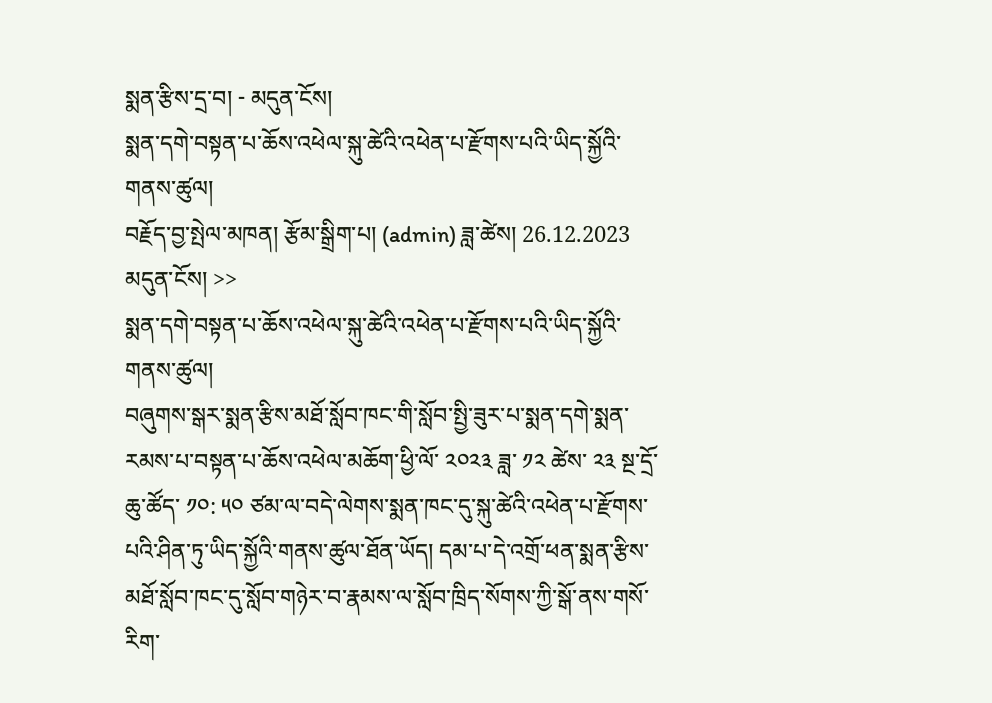སྨན་རྩིས་དྲ་བ། - མདུན་ངོས།
སྨན་དགེ་བསྟན་པ་ཆོས་འཕེལ་སྐུ་ཚེའི་འཕེན་པ་རྫོགས་པའི་ཡིད་སྐྱོའི་གནས་ཚུལ།
བརྗོད་བྱ་སྤེལ་མཁན། རྩོམ་སྒྲིག་པ། (admin) ཟླ་ཚེས། 26.12.2023
མདུན་ངོས། >>
སྨན་དགེ་བསྟན་པ་ཆོས་འཕེལ་སྐུ་ཚེའི་འཕེན་པ་རྫོགས་པའི་ཡིད་སྐྱོའི་གནས་ཚུལ།
བཞུགས་སྒར་སྨན་རྩིས་མཐོ་སློབ་ཁང་གི་སློབ་སྤྱི་ཟུར་པ་སྨན་དགེ་སྨན་རམས་པ་བསྟན་པ་ཆོས་འཕེལ་མཆོག་ཕྱི་ལོ་ ༢༠༢༣ ཟླ་ ༡༢ ཚེས་ ༢༣ སྔ་དྲོ་ཆུ་ཚོད་ ༡༠: ༥༠ ཙམ་ལ་བདེ་ལེགས་སྨན་ཁང་དུ་སྐུ་ཚེའི་འཕེན་པ་རྫོགས་པའི་ཤིན་ཏུ་ཡིད་སྐྱོའི་གནས་ཚུལ་ཐོན་ཡོད། དམ་པ་དེ་འགྲོ་ཕན་སྨན་རྩིས་མཐོ་སློབ་ཁང་དུ་སློབ་གཉེར་བ་རྣམས་ལ་སློབ་ཁྲིད་སོགས་ཀྱི་སྒོ་ནས་གསོ་རིག་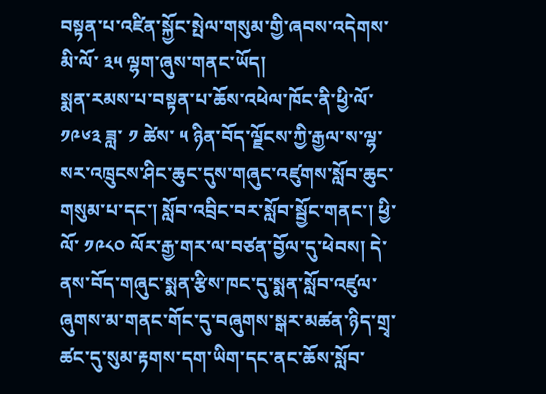བསྟན་པ་འཛིན་སྐྱོང་སྤེལ་གསུམ་གྱི་ཞབས་འདེགས་མི་ལོ་ ༣༥ ལྷག་ཞུས་གནང་ཡོད།
སྨན་རམས་པ་བསྟན་པ་ཆོས་འཕེལ་ཁོང་ནི་ཕྱི་ལོ་ ༡༩༦༣ ཟླ་ ༡ ཚེས་ ༥ ཉིན་བོད་ལྗོངས་ཀྱི་རྒྱལ་ས་ལྷ་སར་འཁྲུངས་ཤིང་ཆུང་དུས་གཞུང་འཛུགས་སློབ་ཆུང་གསུམ་པ་དང་། སློབ་འབྲིང་བར་སློབ་སྦྱོང་གནང་། ཕྱི་ལོ་ ༡༩༨༠ ལོར་རྒྱ་གར་ལ་བཙན་བྱོལ་དུ་ཕེབས། དེ་ནས་བོད་གཞུང་སྨན་རྩིས་ཁང་དུ་སྨན་སློབ་འཛུལ་ཞུགས་མ་གནང་གོང་དུ་བཞུགས་སྒར་མཚན་ཉིད་གྲྭ་ཚང་དུ་སུམ་རྟགས་དག་ཡིག་དང་ནང་ཆོས་སློབ་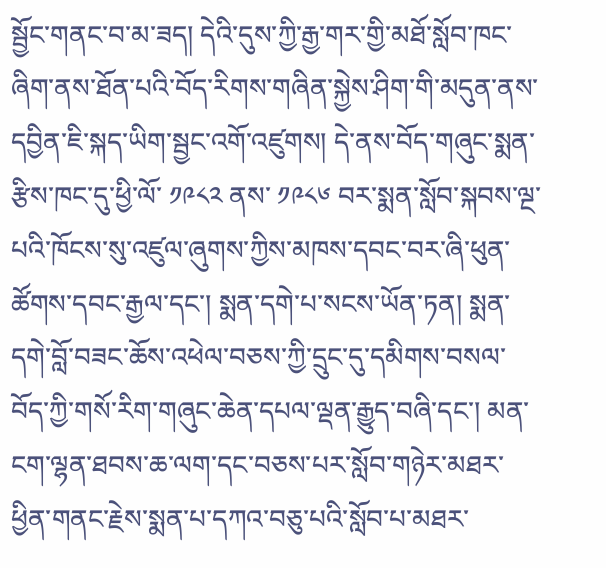སྦྱོང་གནང་བ་མ་ཟད། དེའི་དུས་ཀྱི་རྒྱ་གར་གྱི་མཐོ་སློབ་ཁང་ཞིག་ནས་ཐོན་པའི་བོད་རིགས་གཞིན་སྐྱེས་ཤིག་གི་མདུན་ནས་དབྱིན་ཇི་སྐད་ཡིག་སྦྱང་འགོ་འཛུགས། དེ་ནས་བོད་གཞུང་སྨན་རྩིས་ཁང་དུ་ཕྱི་ལོ་ ༡༩༨༢ ནས་ ༡༩༨༦ བར་སྨན་སློབ་སྐབས་ལྔ་པའི་ཁོངས་སུ་འཛུལ་ཞུགས་ཀྱིས་མཁས་དབང་བར་ཞི་ཕུན་ཚོགས་དབང་རྒྱལ་དང་། སྨན་དགེ་པ་སངས་ཡོན་ཏན། སྨན་དགེ་བློ་བཟང་ཆོས་འཕེལ་བཅས་ཀྱི་དྲུང་དུ་དམིགས་བསལ་བོད་ཀྱི་གསོ་རིག་གཞུང་ཆེན་དཔལ་ལྡན་རྒྱུད་བཞི་དང་། མན་ངག་ལྷན་ཐབས་ཆ་ལག་དང་བཅས་པར་སློབ་གཉེར་མཐར་ཕྱིན་གནང་རྗེས་སྨན་པ་དཀའ་བཅུ་པའི་སློབ་པ་མཐར་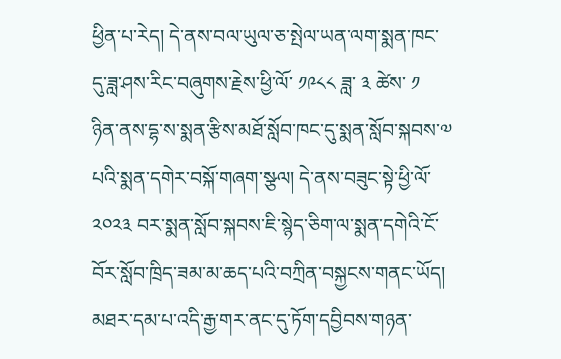ཕྱིན་པ་རེད། དེ་ནས་བལ་ཡུལ་ཅ་སྤེལ་ཡན་ལག་སྨན་ཁང་དུ་ཟླ་ཤས་རིང་བཞུགས་རྗེས་ཕྱི་ལོ་ ༡༩༨༨ ཟླ་ ༣ ཚེས་ ༡ ཉིན་ནས་དྷ་ས་སྨན་རྩིས་མཐོ་སློབ་ཁང་དུ་སྨན་སློབ་སྐབས་༧ པའི་སྨན་དགེར་བསྐོ་གཞག་སྩལ། དེ་ནས་བཟུང་སྟེ་ཕྱི་ལོ་ ༢༠༢༣ བར་སྨན་སློབ་སྐབས་ཇི་སྙེད་ཅིག་ལ་སྨན་དགེའི་ངོ་བོར་སློབ་ཁྲིད་ཟམ་མ་ཆད་པའི་བཀྲིན་བསྐྱངས་གནང་ཡོད།
མཐར་དམ་པ་འདི་རྒྱ་གར་ནང་དུ་ཏོག་དབྱིབས་གཉན་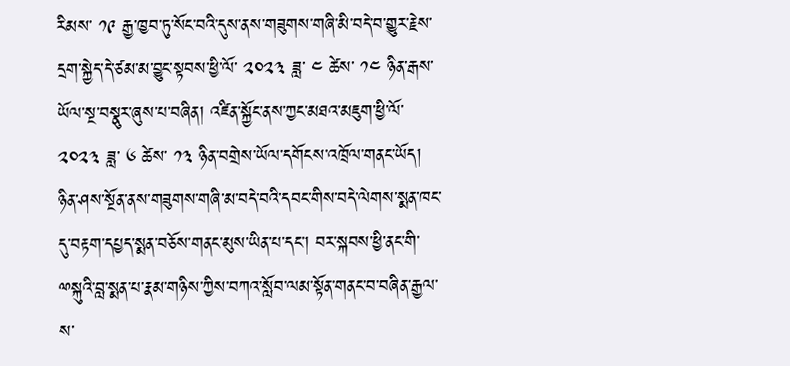རིམས་ ༡༩ རྒྱ་ཁྱབ་ཏུ་སོང་བའི་དུས་ནས་གཟུགས་གཞི་མི་བདེ་བ་གྱུར་རྗེས་དྲག་སྐྱེད་དེ་ཙམ་མ་བྱུང་སྟབས་ཕྱི་ལོ་ ༢༠༢༣ ཟླ་ ༤ ཚེས་ ༡༤ ཉིན་རྒས་ཡོལ་སྔ་བསྣུར་ཞུས་པ་བཞིན། འཛིན་སྐྱོང་ནས་ཀྱང་མཐའ་མཇུག་ཕྱི་ལོ་ ༢༠༢༣ ཟླ་ ༦ ཚེས་ ༡༣ ཉིན་བགྲེས་ཡོལ་དགོངས་འཁྲོལ་གནང་ཡོད།  ཉིན་ཤས་སྔོན་ནས་གཟུགས་གཞི་མ་བདེ་བའི་དབང་གིས་བདེ་ལེགས་སྨན་ཁང་དུ་བརྟག་དཔྱད་སྨན་བཅོས་གནང་མུས་ཡིན་པ་དང་། བར་སྐབས་ཕྱི་ནང་གི་ྋསྐུའི་བླ་སྨན་པ་རྣམ་གཉིས་ཀྱིས་བཀའ་སློབ་ལམ་སྟོན་གནང་བ་བཞིན་རྒྱལ་ས་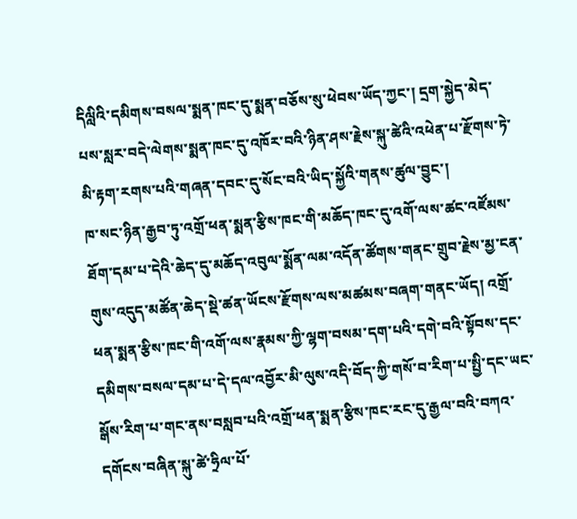དིལླིའི་དམིགས་བསལ་སྨན་ཁང་དུ་སྨན་བཅོས་སུ་ཕེབས་ཡོད་ཀྱང་། དྲག་སྐྱེད་མེད་པས་སླར་བདེ་ལེགས་སྨན་ཁང་དུ་འཁོར་བའི་ཉིན་ཤས་རྗེས་སྐུ་ཚེའི་འཕེན་པ་རྫོགས་ཏེ་མི་རྟག་རགས་པའི་གཞན་དབང་དུ་སོང་བའི་ཡིད་སྐྱོའི་གནས་ཚུལ་བྱུང་།
ཁ་སང་ཉིན་རྒྱབ་ཏུ་འགྲོ་ཕན་སྨན་རྩིས་ཁང་གི་མཆོད་ཁང་དུ་འགོ་ལས་ཚང་འཛོམས་ཐོག་དམ་པ་དེའི་ཆེད་དུ་མཆོད་འབུལ་སྨོན་ལམ་འདོན་ཚོགས་གནང་གྲུབ་རྗེས་མྱ་ངན་གུས་འདུད་མཚོན་ཆེད་སྡེ་ཚན་ཡོངས་རྫོགས་ལས་མཚམས་བཞག་གནང་ཡོད། འགྲོ་ཕན་སྨན་རྩིས་ཁང་གི་འགོ་ལས་རྣམས་ཀྱི་ལྷག་བསམ་དག་པའི་དགེ་བའི་སྟོབས་དང་དམིགས་བསལ་དམ་པ་དེ་དལ་འབྱོར་མི་ལུས་འདི་བོད་ཀྱི་གསོ་བ་རིག་པ་སྤྱི་དང་ཡང་སྒོས་རིག་པ་གང་ནས་བསླབ་པའི་འགྲོ་ཕན་སྨན་རྩིས་ཁང་རང་དུ་རྒྱལ་བའི་བཀའ་དགོངས་བཞིན་སྐུ་ཚེ་ཧྲིལ་པོ་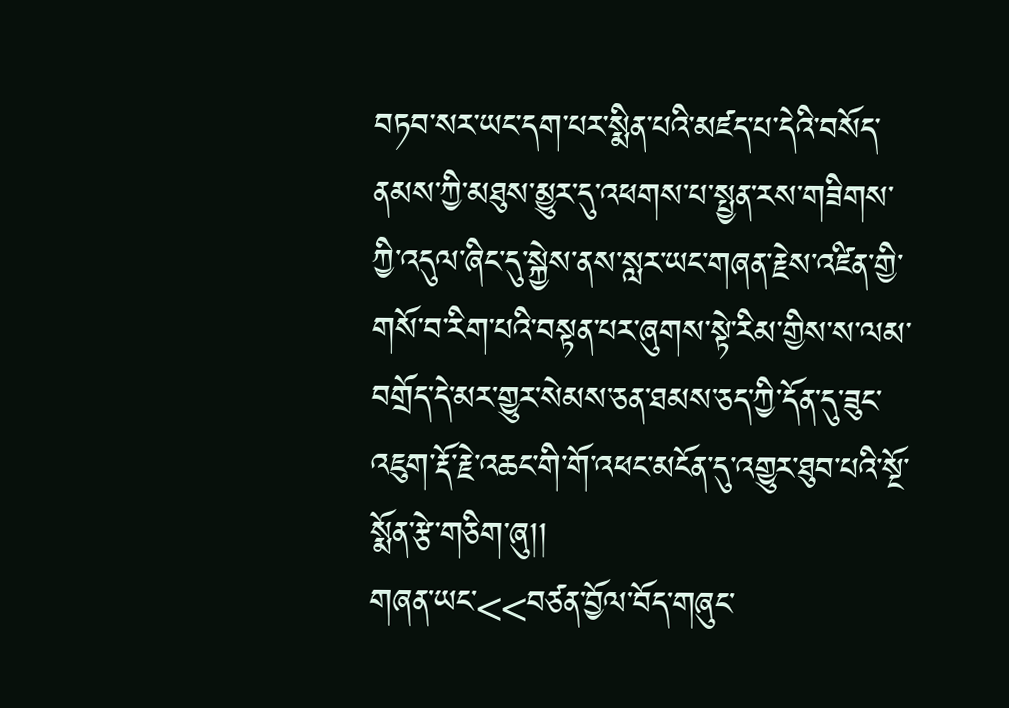བཏབ་སར་ཡང་དག་པར་སྨིན་པའི་མཛད་པ་དེའི་བསོད་ནམས་ཀྱི་མཐུས་མྱུར་དུ་འཕགས་པ་སྤྱན་རས་གཟིགས་ཀྱི་འདུལ་ཞིང་དུ་སྐྱེས་ནས་སླར་ཡང་གཞན་རྗེས་འཛིན་གྱི་གསོ་བ་རིག་པའི་བསྟན་པར་ཞུགས་སྟེ་རིམ་གྱིས་ས་ལམ་བགྲོད་དེ་མར་གྱུར་སེམས་ཅན་ཐམས་ཅད་ཀྱི་དོན་དུ་ཟུང་འཇུག་རྡོ་རྗེ་འཆང་གི་གོ་འཕང་མངོན་དུ་འགྱུར་ཐུབ་པའི་སྔོ་སྨོན་རྩེ་གཅིག་ཞུ།།
གཞན་ཡང་<<བཙན་བྱོལ་བོད་གཞུང་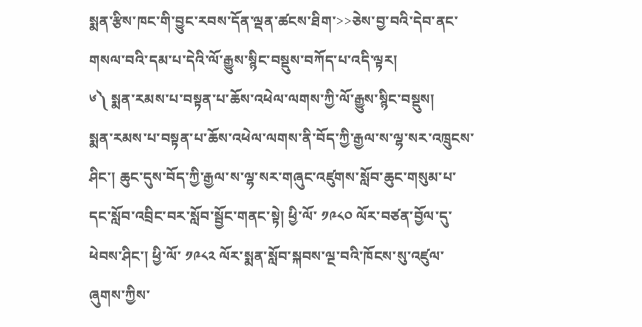སྨན་རྩིས་ཁང་གི་བྱུང་རབས་དོན་ལྡན་ཚངས་ཐིག་>>ཅེས་བྱ་བའི་དེབ་ནང་གསལ་བའི་དམ་པ་དེའི་ལོ་རྒྱུས་སྙིང་བསྡུས་བཀོད་པ་འདི་ལྟར།
༦༽ སྨན་རམས་པ་བསྟན་པ་ཆོས་འཕེལ་ལགས་ཀྱི་ལོ་རྒྱུས་སྙིང་བསྡུས།
སྨན་རམས་པ་བསྟན་པ་ཆོས་འཕེལ་ལགས་ནི་བོད་ཀྱི་རྒྱལ་ས་ལྷ་སར་འཁྲུངས་ཤིང་། ཆུང་དུས་བོད་ཀྱི་རྒྱལ་ས་ལྷ་སར་གཞུང་འཛུགས་སློབ་ཆུང་གསུམ་པ་དང་སློབ་འབྲིང་བར་སློབ་སྦྱོང་གནང་སྟེ། ཕྱི་ལོ་ ༡༩༨༠ ལོར་བཙན་བྱོལ་དུ་ཕེབས་ཤིང་། ཕྱི་ལོ་ ༡༩༨༢ ལོར་སྨན་སློབ་སྐབས་ལྔ་བའི་ཁོངས་སུ་འཛུལ་ཞུགས་ཀྱིས་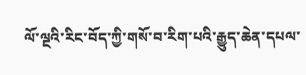ལོ་ལྔའི་རིང་བོད་ཀྱི་གསོ་བ་རིག་པའི་རྒྱུད་ཆེན་དཔལ་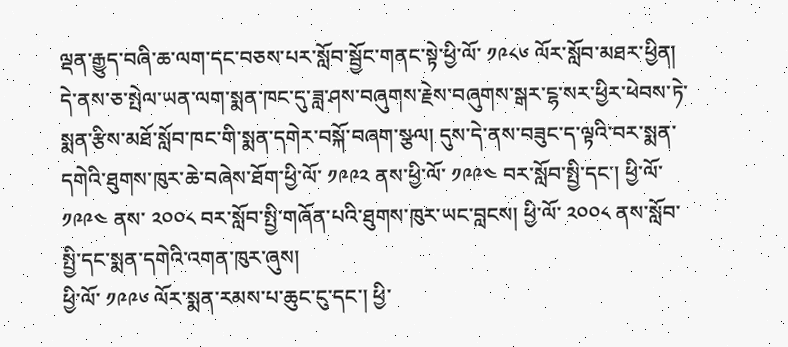ལྡན་རྒྱུད་བཞི་ཆ་ལག་དང་བཅས་པར་སློབ་སྦྱོང་གནང་སྟེ་ཕྱི་ལོ་ ༡༩༨༦ ལོར་སློབ་མཐར་ཕྱིན། དེ་ནས་ཅ་སྤེལ་ཡན་ལག་སྨན་ཁང་དུ་ཟླ་ཤས་བཞུགས་རྗེས་བཞུགས་སྒར་ངྷ་སར་ཕྱིར་ཕེབས་ཏེ་སྨན་རྩིས་མཐོ་སློབ་ཁང་གི་སྨན་དགེར་བསྐོ་བཞག་སྩལ། དུས་དེ་ནས་བཟུང་ད་ལྟའི་བར་སྨན་དགེའི་ཐུགས་ཁུར་ཆེ་བཞེས་ཐོག་ཕྱི་ལོ་ ༡༩༩༢ ནས་ཕྱི་ལོ་ ༡༩༩༤ བར་སློབ་སྤྱི་དང་། ཕྱི་ལོ་ ༡༩༩༤ ནས་ ༢༠༠༨ བར་སློབ་སྤྱི་གཞོན་པའི་ཐུགས་ཁུར་ཡང་བླངས། ཕྱི་ལོ་ ༢༠༠༨ ནས་སློབ་སྤྱི་དང་སྨན་དགེའི་འགན་ཁུར་ཞུས།
ཕྱི་ལོ་ ༡༩༩༦ ལོར་སྨན་རམས་པ་ཆུང་ངུ་དང་། ཕྱི་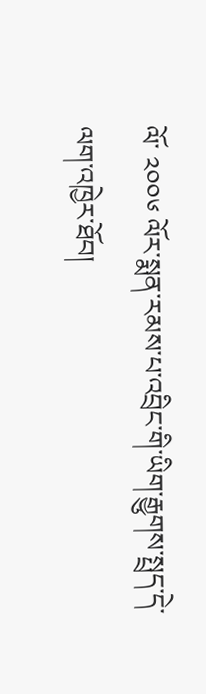ལོ་ ༢༠༠༦ ལོར་སྨན་རམས་པ་འབྲིང་གི་ཡིག་རྒྱུགས་སྤྲད་དེ་ལག་འཁྱེར་ཐོབ།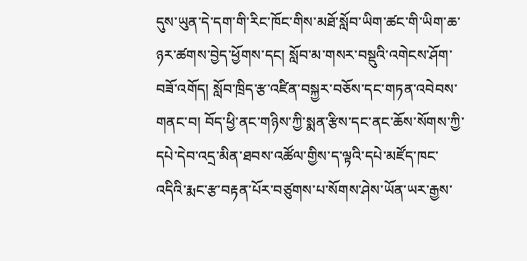དུས་ཡུན་དེ་དག་གི་རིང་ཁོང་གིས་མཐོ་སློབ་ཡིག་ཚང་གི་ཡིག་ཆ་ཉར་ཚགས་བྱེད་ཕྱོགས་དང། སློབ་མ་གསར་བསྡུའི་འགེངས་ཤོག་བཟོ་འགོད། སློབ་ཁྲིད་རྩ་འཛིན་བསྐྱར་བཅོས་དང་གཏན་འབེབས་གནང་བ། བོད་ཕྱི་ནང་གཉིས་ཀྱི་སྨན་རྩིས་དང་ནང་ཆོས་སོགས་ཀྱི་དཔེ་དེབ་འདྲ་མིན་ཐབས་འཚོལ་གྱིས་ད་ལྟའི་དཔེ་མཛོད་ཁང་འདིའི་རྨང་རྩ་བརྟན་པོར་བཙུགས་པ་སོགས་ཤེས་ཡོན་ཡར་རྒྱས་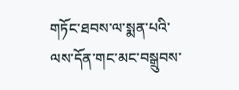གཏོང་ཐབས་ལ་སྨན་པའི་ལས་དོན་གང་མང་བསྒྲུབས་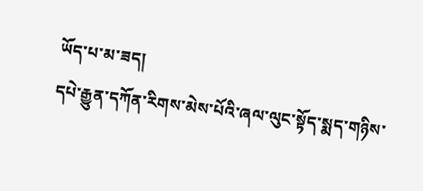ཡོད་པ་མ་ཟད།
དཔེ་རྒྱུན་དཀོན་རིགས་མེས་པོའི་ཞལ་ལུང་སྟོད་སྨད་གཉིས་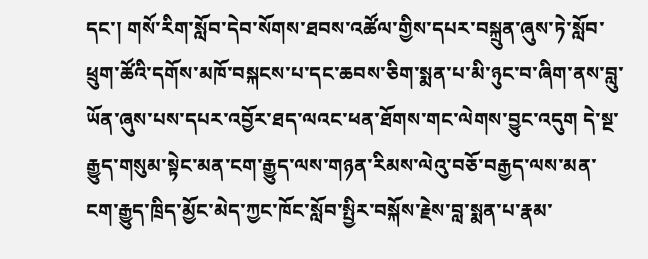དང་། གསོ་རིག་སློབ་དེབ་སོགས་ཐབས་འཚོལ་གྱིས་དཔར་བསྐྲུན་ཞུས་ཏེ་སློབ་ཕྲུག་ཚོའི་དགོས་མཁོ་བསྐངས་པ་དང་ཆབས་ཅིག་སྨན་པ་མི་ཉུང་བ་ཞིག་ནས་བླུ་ཡོན་ཞུས་པས་དཔར་འབྱོར་ཐད་ལའང་ཕན་ཐོགས་གང་ལེགས་བྱུང་འདུག དེ་སྔ་རྒྱུད་གསུམ་སྟེང་མན་ངག་རྒྱུད་ལས་གཉན་རིམས་ལེའུ་བཅོ་བརྒྱད་ལས་མན་ངག་རྒྱུད་ཁྲིད་མྱོང་མེད་ཀྱང་ཁོང་སློབ་སྤྱིར་བསྐོས་རྗེས་བླ་སྨན་པ་རྣམ་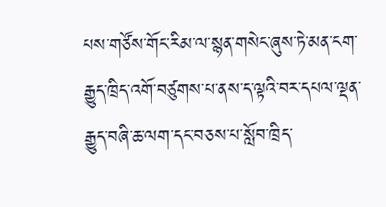པས་གཙོས་གོང་རིམ་ལ་སྙན་གསེང་ཞུས་ཏེ་མན་ངག་རྒྱུད་ཁྲིད་འགོ་བཙུགས་པ་ནས་ད་ལྟའི་བར་དཔལ་ལྡན་རྒྱུད་བཞི་ཆ་ལག་དང་བཅས་པ་སློབ་ཁྲིད་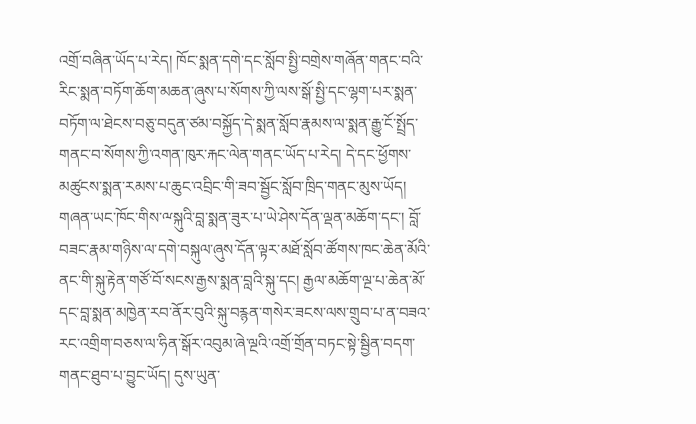འགྲོ་བཞིན་ཡོད་པ་རེད། ཁོང་སྨན་དགེ་དང་སློབ་སྤྱི་བགྲེས་གཞོན་གནང་བའི་རིང་སྨན་བཏོག་ཆོག་མཆན་ཞུས་པ་སོགས་ཀྱི་ལས་སྒོ་སྤྱི་དང་ལྷག་པར་སྨན་བཏོག་ལ་ཐེངས་བཅུ་བདུན་ཙམ་བསྐྱོད་དེ་སྨན་སློབ་རྣམས་ལ་སྨན་རྒྱུ་ངོ་སྤྲོད་གནང་བ་སོགས་ཀྱི་འགན་ཁུར་རྐང་ལེན་གནང་ཡོད་པ་རེད། དེ་དང་ཕྱོགས་མཚུངས་སྨན་རམས་པ་ཆུང་འབྲིང་གི་ཟབ་སྦྱོང་སློབ་ཁྲིད་གནང་མུས་ཡོད། གཞན་ཡང་ཁོང་གིས་ྋསྐུའི་བླ་སྨན་ཟུར་པ་ཡེ་ཤེས་དོན་ལྡན་མཆོག་དང་། བློ་བཟང་རྣམ་གཉིས་ལ་དགེ་བསྐུལ་ཞུས་དོན་ལྟར་མཐོ་སློབ་ཚོགས་ཁང་ཆེན་མོའི་ནང་གི་སྐུ་རྟེན་གཙོ་བོ་སངས་རྒྱས་སྨན་བླའི་སྐུ་དང། རྒྱལ་མཆོག་ལྔ་པ་ཆེན་མོ་དང་བླ་སྨན་མཁྱེན་རབ་ནོར་བུའི་སྐུ་བརྙན་གསེར་ཟངས་ལས་གྲུབ་པ་ན་བཟའ་རང་འགྲིག་བཅས་ལ་ཧིན་སྒོར་འབུམ་ཞེ་ལྔའི་འགྲོ་གྲོན་བཏང་སྟེ་སྦྱིན་བདག་གནང་ཐུབ་པ་བྱུང་ཡོད། དུས་ཡུན་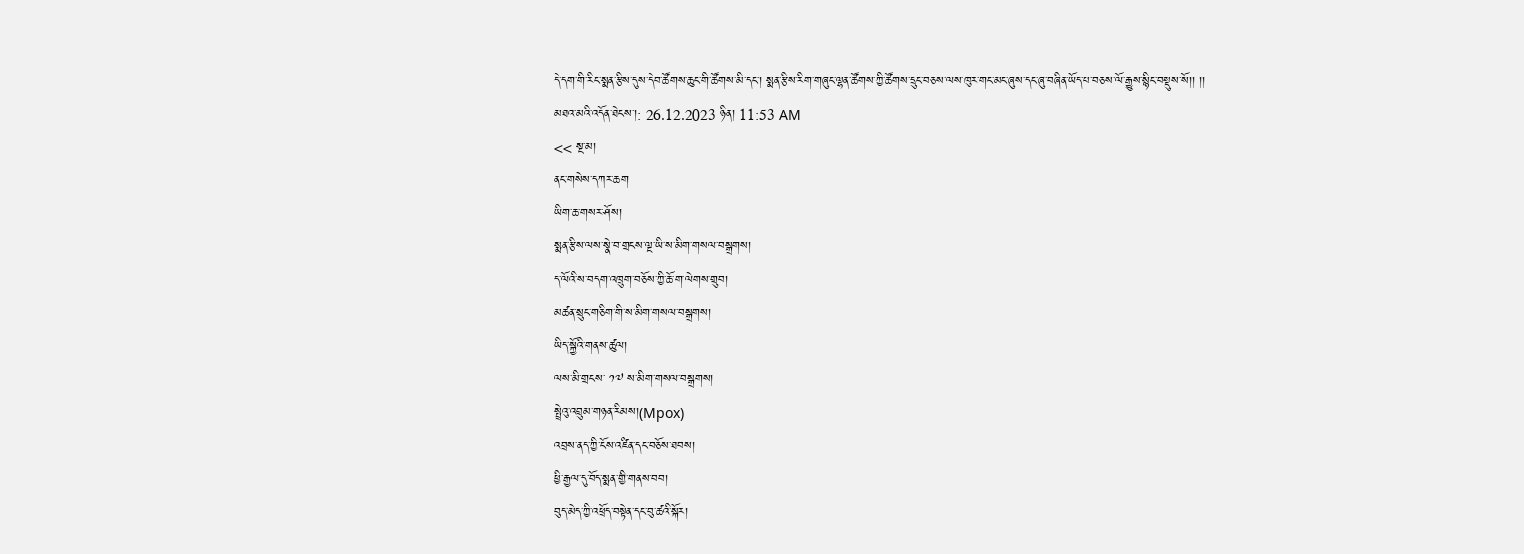དེ་དག་གི་རིང་སྨན་རྩིས་དུས་དེབ་ཚོགས་ཆུང་གི་ཚོགས་མི་དང་། སྨན་རྩིས་རིག་གཞུང་ལྷན་ཚོགས་ཀྱི་ཚོགས་དྲུང་བཅས་ལས་ཁུར་གང་མང་ཞུས་དང་ཞུ་བཞིན་ཡོད་པ་བཅས་ལོ་རྒྱུས་སྙིང་བསྡུས་སོ།། །།
མཐའ་མའི་འདོན་ཐེངས་།: 26.12.2023 ཉིན། 11:53 AM
<< སྔ་མ།
ནང་གསེས་དཀར་ཆག
ཡིག་ཆ་གསར་ཤོས།
སྨན་རྩིས་ལས་སྣེ་བ་གྲངས་ལྔ་ཡི་ས་མིག་གསལ་བསྒྲགས།
ད་ལོའི་ས་བདག་འཁྲུག་བཅོས་ཀྱི་ཆོ་ག་ལེགས་གྲུབ།
མཚན་སྲུང་གཅིག་གི་ས་མིག་གསལ་བསྒྲགས།
ཡིད་སྐྱོའི་གནས་ཚུལ།
ལས་མི་གྲངས་ ༡༧ ས་མིག་གསལ་བསྒྲགས།
སྤྲེའུ་འབྲུམ་གཉན་རིམས།(Mpox)
འབྲས་ནད་ཀྱི་ངོས་འཛིན་དང་བཅོས་ཐབས།
ཕྱི་རྒྱལ་དུ་བོད་སྨན་གྱི་གནས་བབ།
བུད་མེད་ཀྱི་འཕྲོད་བསྟེན་དང་བུ་ཚའི་སྐོར།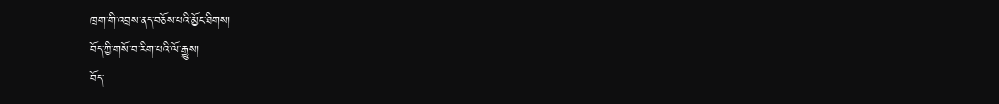ཁྲག་གི་འབྲས་ནད་བཅོས་པའི་མྱོང་ཐིགས།
བོད་ཀྱི་གསོ་བ་རིག་པའི་ལོ་རྒྱུས།
བོད་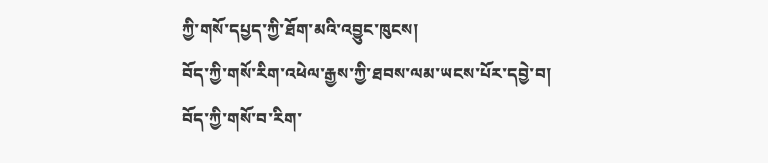ཀྱི་གསོ་དཔྱད་ཀྱི་ཐོག་མའི་འབྱུང་ཁུངས།
བོད་ཀྱི་གསོ་རིག་འཕེལ་རྒྱས་ཀྱི་ཐབས་ལམ་ཡངས་པོར་དབྱེ་བ།
བོད་ཀྱི་གསོ་བ་རིག་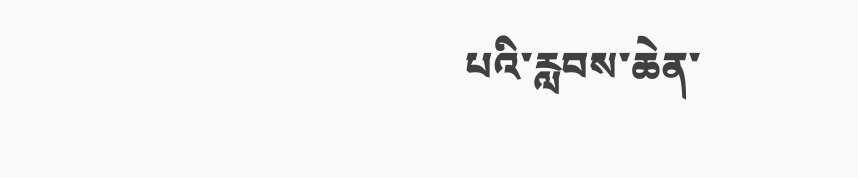པའི་རླབས་ཆེན་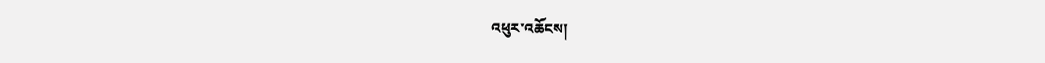འཕུར་འཆོངས།